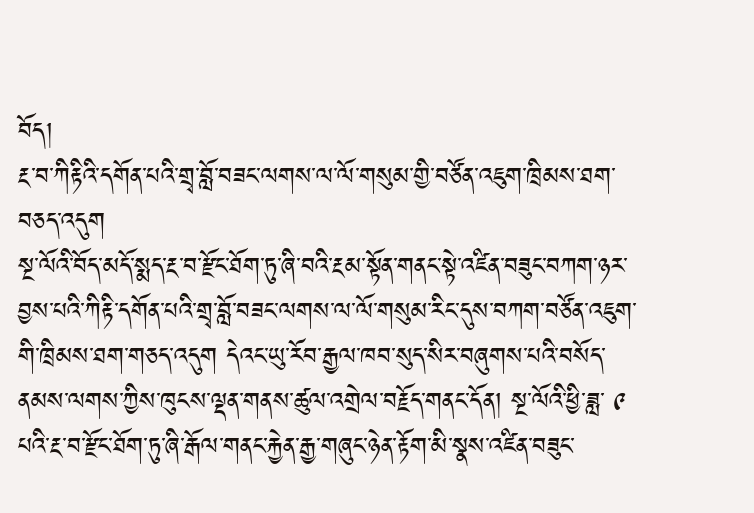བོད།
རྔ་བ་ཀིརྟིའི་དགོན་པའི་གྲྭ་བློ་བཟང་ལགས་ལ་ལོ་གསུམ་གྱི་བཙོན་འཇུག་ཁྲིམས་ཐག་བཅད་འདུག
སྔ་ལོའི་བོད་མདོ་སྨད་རྔ་བ་རྫོང་ཐོག་ཏུ་ཞི་བའི་རྔམ་སྟོན་གནང་སྟེ་འཛིན་བཟུང་བཀག་ཉར་བྱས་པའི་ཀིརྟི་དགོན་པའི་གྲྭ་བློ་བཟང་ལགས་ལ་ལོ་གསུམ་རིང་དུས་བཀག་བཙོན་འཇུག་གི་ཁྲིམས་ཐག་གཅད་འདུག དེའང་ཡུ་རོབ་རྒྱལ་ཁབ་སུད་སིར་བཞུགས་པའི་བསོད་ནམས་ལགས་ཀྱིས་ཁུངས་ལྡན་གནས་ཚུལ་འགྲེལ་བརྗོད་གནང་དོན། སྔ་ལོའི་ཕྱི་ཟླ་ ༩ པའི་རྔ་བ་རྫོང་ཐོག་ཏུ་ཞི་རྒོལ་གནང་རྐྱེན་རྒྱ་གཞུང་ཉེན་རྟོག་མི་སྣས་འཛིན་བཟུང་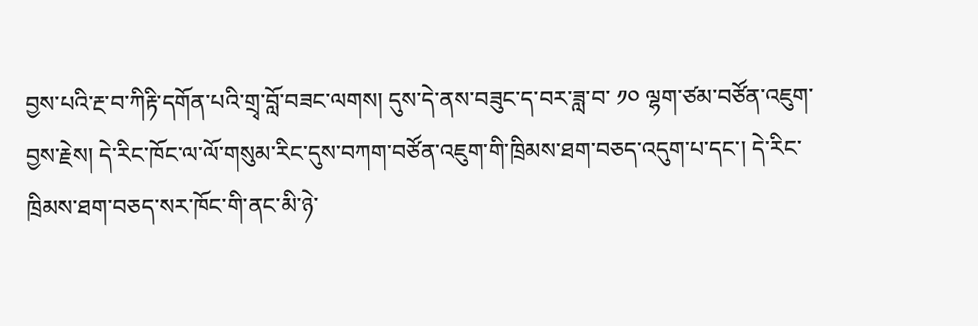བྱས་པའི་རྔ་བ་ཀིརྟི་དགོན་པའི་གྲྭ་བློ་བཟང་ལགས། དུས་དེ་ནས་བཟུང་ད་བར་ཟླ་བ་ ༡༠ ལྷག་ཙམ་བཙོན་འཇུག་བྱས་རྗེས། དེ་རིང་ཁོང་ལ་ལོ་གསུམ་རིང་དུས་བཀག་བཙོན་འཇུག་གི་ཁྲིམས་ཐག་བཅད་འདུག་པ་དང་། དེ་རིང་ཁྲིམས་ཐག་བཅད་སར་ཁོང་གི་ནང་མི་ཉེ་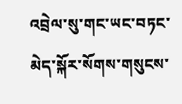འབྲེལ་སུ་གང་ཡང་བཏང་མེད་སྐོར་སོགས་གསུངས་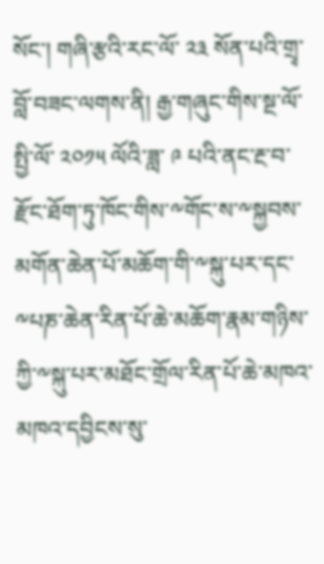སོང་། གཞི་རྩའི་རང་ལོ་ ༢༣ སོན་པའི་གྲྭ་བློ་བཟང་ལགས་ནི། རྒྱ་གཞུང་གིས་སྔ་ལོ་སྤྱི་ལོ་ ༢༠༡༥ ལོའི་ཟླ་ ༩ པའི་ནང་རྔ་བ་རྫོང་ཐོག་ཏུ་ཁོང་གིས་༸གོང་ས་༸སྐྱབས་མགོན་ཆེན་པོ་མཆོག་གི་༸སྐུ་པར་དང་༸པཎ་ཆེན་རིན་པོ་ཆེ་མཆོག་རྣམ་གཉིས་ཀྱི་༸སྐུ་པར་མཐོང་གྲོལ་རིན་པོ་ཆེ་མཁའ་མཁའ་དབྱིངས་སུ་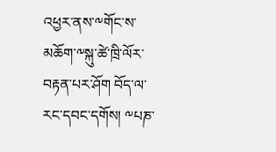འཕྱར་ནས་༸གོང་ས་མཆོག་༸སྐུ་ཚེ་ཁྲི་ལོར་བརྟན་པར་ཤོག བོད་ལ་རང་དབང་དགོས། ༸པཎ་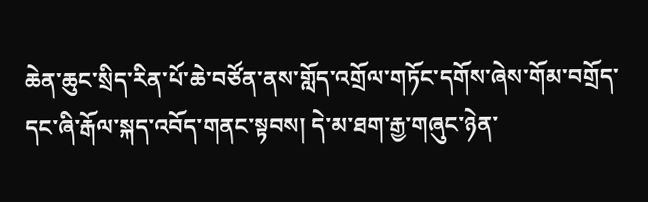ཆེན་ཆུང་སྲིད་རིན་པོ་ཆེ་བཙོན་ནས་གློད་འགྲོལ་གཏོང་དགོས་ཞེས་གོམ་བགྲོད་དང་ཞི་རྒོལ་སྐད་འབོད་གནང་སྟབས། དེ་མ་ཐག་རྒྱ་གཞུང་ཉེན་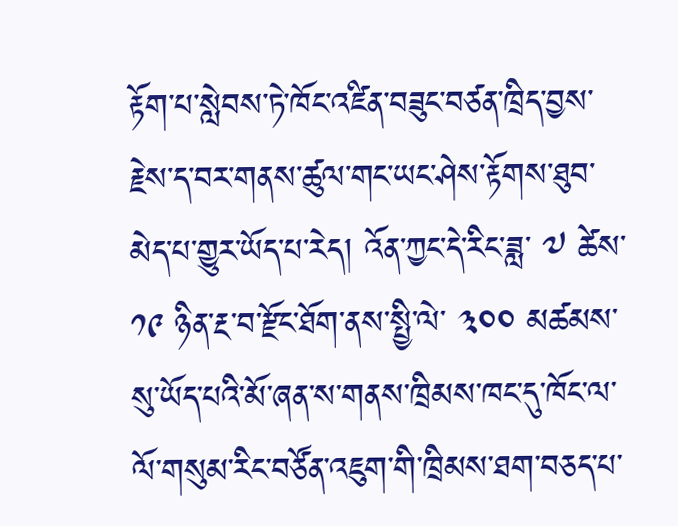རྟོག་པ་སླེབས་ཏེ་ཁོང་འཛིན་བཟུང་བཙན་ཁྲིད་བྱས་རྗེས་ད་བར་གནས་ཚུལ་གང་ཡང་ཤེས་རྟོགས་ཐུབ་མེད་པ་གྱུར་ཡོད་པ་རེད། འོན་ཀྱང་དེ་རིང་ཟླ་ ༧ ཚེས་ ༡༩ ཉིན་རྔ་བ་རྫོང་ཐོག་ནས་སྤྱི་ལེ་ ༣༠༠ མཚམས་སུ་ཡོད་པའི་མོ་ཞན་ས་གནས་ཁྲིམས་ཁང་དུ་ཁོང་ལ་ལོ་གསུམ་རིང་བཙོན་འཇུག་གི་ཁྲིམས་ཐག་བཅད་པ་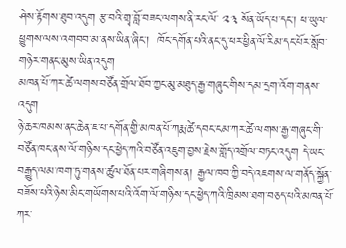ཤེས་རྟོགས་ཐུབ་འདུག རྩ་བའི་གྲྭ་བློ་བཟང་ལགས་ནི་རང་ལོ་ ༢༣ སོན་ཡོད་པ་དང་། ཕ་ཡུལ་ཕྱུགས་ལས་འགབབ་མ་ནས་ཡིན་ཞིང་།  ཁོང་དགོན་པའི་ནང་དུ་ཕར་ཕྱིན་ལོ་རིམ་དང་པོར་སློབ་གཉེར་གནང་མུས་ཡིན་འདུག
མཁན་པོ་ཀར་ཚེ་ལགས་བཙོན་གྲོལ་ཐོབ་ཀྱང་མུ་མཐུད་རྒྱ་གཞུང་གིས་དམ་དྲག་འོག་གནས་འདུག
ཉེ་ཆར་ཁམས་ནང་ཆེན་ཇ་པ་དགོན་གྱི་མཁན་པོ་ཀརྨ་ཚེ་དབང་ངམ་ཀར་ཚེ་ལགས་རྒྱ་གཞུང་གི་བཙོན་ཁང་ནས་ལོ་གཉིས་དང་ཕྱེད་ཀའི་བཙོན་འཇུག་བྱས་རྗེས་གློད་འགྲོལ་བཏང་འདུག དེ་ཡང་བརྒྱུད་ལམ་ཁག་ཏུ་གནས་ཚུལ་ཐོན་པར་གཞིགས་ན། རྒྱལ་ཁབ་ཀྱི་བདེ་འཇགས་ལ་གནོད་སྐྱོན་བཟོས་པའི་ཉེས་མིང་གཡོགས་པའི་འོག་ལོ་གཉིས་དང་ཕྱེད་ཀའི་ཁྲིམས་ཐག་བཅད་པའི་མཁན་པོ་ཀར་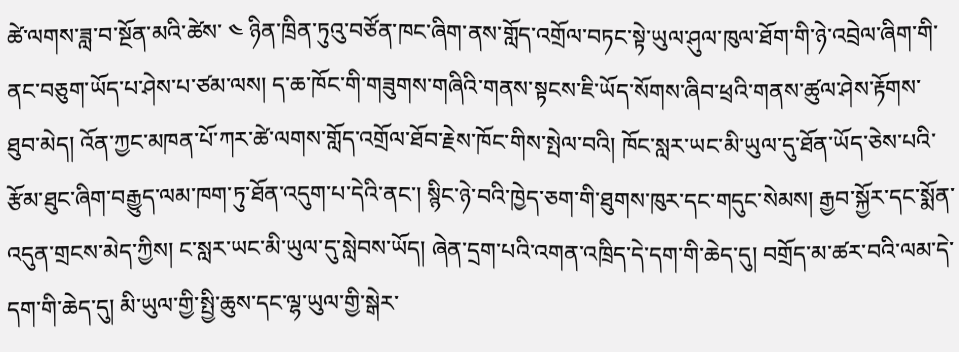ཚེ་ལགས་ཟླ་བ་སྔོན་མའི་ཚེས་ ༤ ཉིན་ཁྲིན་ཏུའུ་བཙོན་ཁང་ཞིག་ནས་གློད་འགྲོལ་བཏང་སྟེ་ཡུལ་ཤུལ་ཁུལ་ཐོག་གི་ཉེ་འབྲེལ་ཞིག་གི་ནང་བཅུག་ཡོད་པ་ཤེས་པ་ཙམ་ལས། ད་ཆ་ཁོང་གི་གཟུགས་གཞིའི་གནས་སྟངས་ཇི་ཡོད་སོགས་ཞིབ་ཕྲའི་གནས་ཚུལ་ཤེས་རྟོགས་ཐུབ་མེད། འོན་ཀྱང་མཁན་པོ་ཀར་ཚེ་ལགས་གློད་འགྲོལ་ཐོབ་རྗེས་ཁོང་གིས་སྤེལ་བའི། ཁོང་སླར་ཡང་མི་ཡུལ་དུ་ཐོན་ཡོད་ཅེས་པའི་རྩོམ་ཐུང་ཞིག་བརྒྱུད་ལམ་ཁག་ཏུ་ཐོན་འདུག་པ་དེའི་ནང་། སྙིང་ཉེ་བའི་ཁྱེད་ཅག་གི་ཐུགས་ཁུར་དང་གདུང་སེམས། རྒྱབ་སྐྱོར་དང་སྨོན་འདུན་གྲངས་མེད་ཀྱིས། ང་སླར་ཡང་མི་ཡུལ་དུ་སླེབས་ཡོད། ཞེན་དྲག་པའི་འགན་འཁྲིད་དེ་དག་གི་ཆེད་དུ། བགྲོད་མ་ཚར་བའི་ལམ་དེ་དག་གི་ཆེད་དུ། མི་ཡུལ་གྱི་སྤྱི་ཆུས་དང་ལྷ་ཡུལ་གྱི་སྒེར་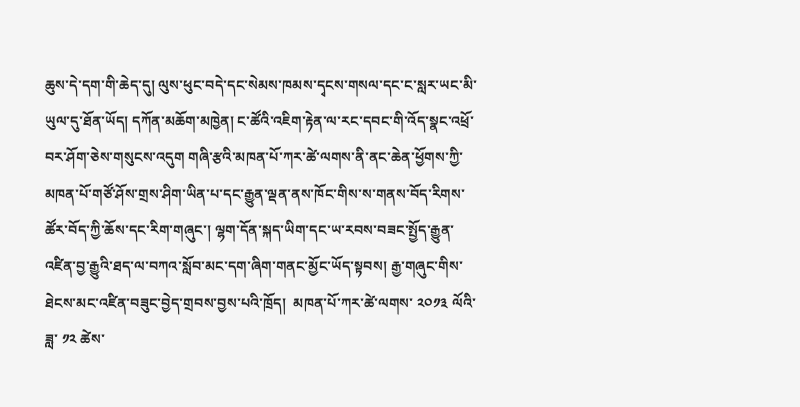ཆུས་དེ་དག་གི་ཆེད་དུ། ལུས་ཕུང་བདེ་དང་སེམས་ཁམས་དྭངས་གསལ་དང་ང་སླར་ཡང་མི་ཡུལ་དུ་ཐོན་ཡོད། དཀོན་མཆོག་མཁྱེན། ང་ཚོའི་འཇིག་རྟེན་ལ་རང་དབང་གི་འོད་སྣང་འཕྲོ་བར་ཤོག་ཅེས་གསུངས་འདུག གཞི་རྩའི་མཁན་པོ་ཀར་ཚེ་ལགས་ནི་ནང་ཆེན་ཕྱོགས་ཀྱི་མཁན་པོ་གཙོ་ཤོས་གྲས་ཤིག་ཡིན་པ་དང་རྒྱུན་ལྡན་ནས་ཁོང་གིས་ས་གནས་བོད་རིགས་ཚོར་བོད་ཀྱི་ཆོས་དང་རིག་གཞུང་། ལྷག་དོན་སྐད་ཡིག་དང་ཡ་རབས་བཟང་སྤྱོད་རྒྱུན་འཛིན་བྱ་རྒྱུའི་ཐད་ལ་བཀའ་སློབ་མང་དག་ཞིག་གནང་མྱོང་ཡོད་སྟབས། རྒྱ་གཞུང་གིས་ཐེངས་མང་འཛིན་བཟུང་བྱེད་གྲབས་བྱས་པའི་ཁྲོད།  མཁན་པོ་ཀར་ཚེ་ལགས་ ༢༠༡༣ ལོའི་ཟླ་ ༡༢ ཚེས་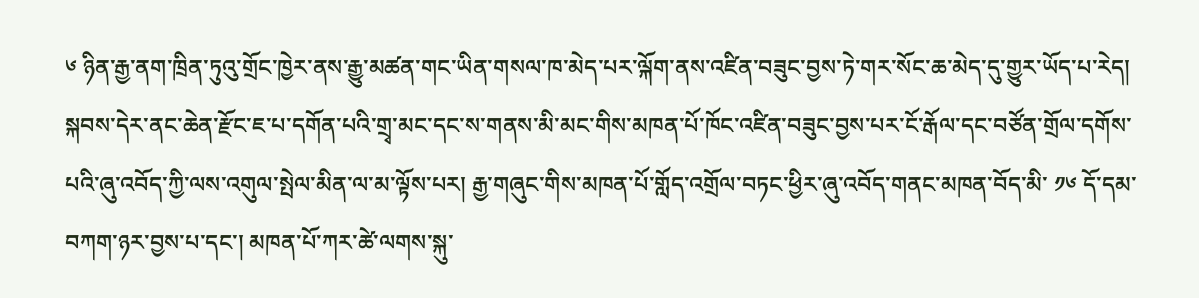༦ ཉིན་རྒྱ་ནག་ཁྲིན་ཏུའུ་གྲོང་ཁྱེར་ནས་རྒྱུ་མཚན་གང་ཡིན་གསལ་ཁ་མེད་པར་ལྐོག་ནས་འཛིན་བཟུང་བྱས་ཏེ་གར་སོང་ཆ་མེད་དུ་གྱུར་ཡོད་པ་རེད། སྐབས་དེར་ནང་ཆེན་རྫོང་ཇ་པ་དགོན་པའི་གྲྭ་མང་དང་ས་གནས་མི་མང་གིས་མཁན་པོ་ཁོང་འཛིན་བཟུང་བྱས་པར་ངོ་རྒོལ་དང་བཙོན་གྲོལ་དགོས་པའི་ཞུ་འབོད་ཀྱི་ལས་འགུལ་སྤེལ་མིན་ལ་མ་ལྟོས་པར། རྒྱ་གཞུང་གིས་མཁན་པོ་གློད་འགྲོལ་བཏང་ཕྱིར་ཞུ་འབོད་གནང་མཁན་བོད་མི་ ༡༦ དོ་དམ་བཀག་ཉར་བྱས་པ་དང་། མཁན་པོ་ཀར་ཚེ་ལགས་སྐུ་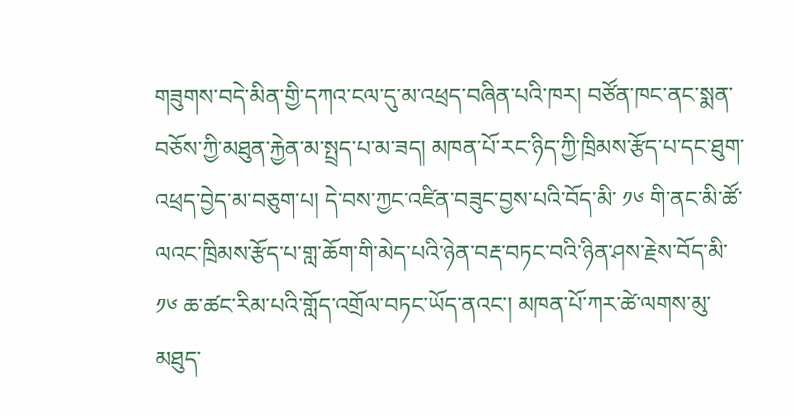གཟུགས་བདེ་མིན་གྱི་དཀའ་ངལ་དུ་མ་འཕྲད་བཞིན་པའི་ཁར། བཙོན་ཁང་ནང་སྨན་བཅོས་ཀྱི་མཐུན་རྐྱེན་མ་སྤྲད་པ་མ་ཟད། མཁན་པོ་རང་ཉིད་ཀྱི་ཁྲིམས་རྩོད་པ་དང་ཐུག་འཕྲད་བྱེད་མ་བཅུག་པ། དེ་བས་ཀྱང་འཛིན་བཟུང་བྱས་པའི་བོད་མི་ ༡༦ གི་ནང་མི་ཚོ་ལའང་ཁྲིམས་རྩོད་པ་གླ་ཆོག་གི་མེད་པའི་ཉེན་བརྡ་བཏང་བའི་ཉིན་ཤས་རྗེས་བོད་མི་ ༡༦ ཆ་ཚང་རིམ་པའི་གློད་འགྲོལ་བཏང་ཡོད་ནའང་། མཁན་པོ་ཀར་ཚེ་ལགས་མུ་མཐུད་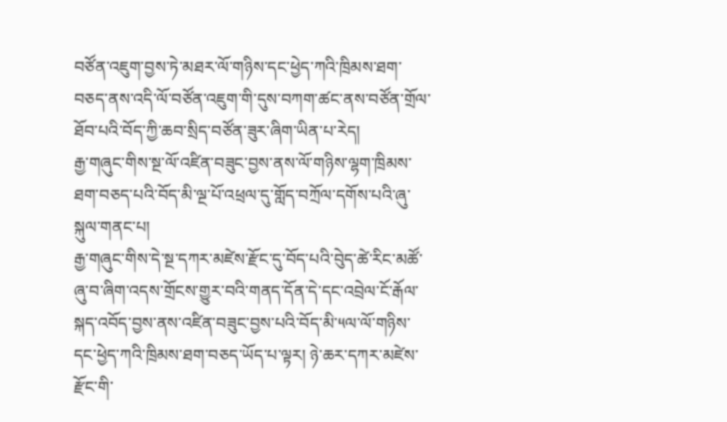བཙོན་འཇུག་བྱས་ཏེ་མཐར་ལོ་གཉིས་དང་ཕྱེད་ཀའི་ཁྲིམས་ཐག་བཅད་ནས་འདི་ལོ་བཙོན་འཇུག་གི་དུས་བཀག་ཚང་ནས་བཙོན་གྲོལ་ཐོབ་པའི་བོད་ཀྱི་ཆབ་སྲིད་བཙོན་ཟུར་ཞིག་ཡིན་པ་རེད།
རྒྱ་གཞུང་གིས་སྔ་ལོ་འཛིན་བཟུང་བྱས་ནས་ལོ་གཉིས་ལྷག་ཁྲིམས་ཐག་བཅད་པའི་བོད་མི་ལྔ་པོ་འཕྲལ་དུ་གློད་བཀྲོལ་དགོས་པའི་ཞུ་སྐུལ་གནང་པ།
རྒྱ་གཞུང་གིས་དེ་སྔ་དཀར་མཛེས་རྫོང་དུ་བོད་པའི་བེུད་ཚེ་རིང་མཚོ་ཞུ་བ་ཞིག་འདས་གྲོངས་གྱུར་བའི་གནད་དོན་དེ་དང་འབྲེལ་ངོ་རྒོལ་སྐད་འབོད་བྱས་ནས་འཛིན་བཟུང་བྱས་པའི་བོད་མི་༥ལ་ལོ་གཉིས་དང་ཕྱེད་ཀའི་ཁྲིམས་ཐག་བཅད་ཡོད་པ་ལྟར། ཉེ་ཆར་དཀར་མཛེས་རྫོང་གི་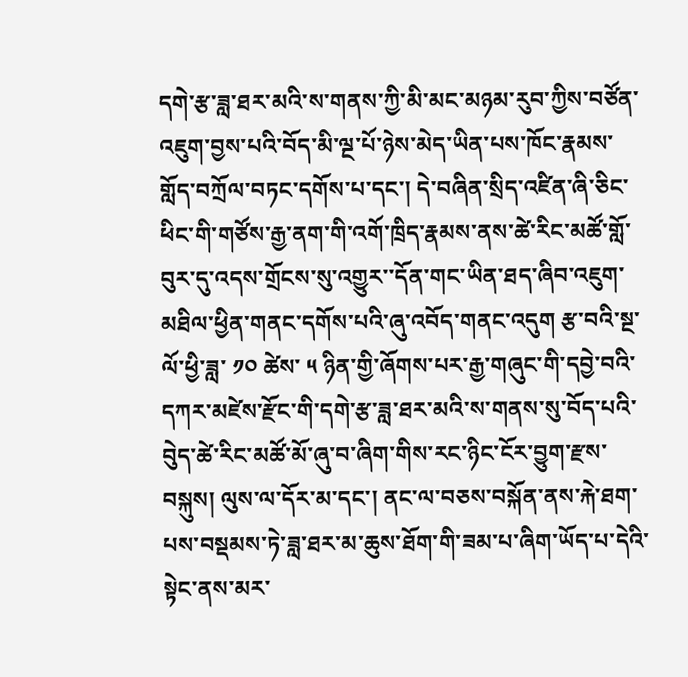དགེ་རྩ་ཟླ་ཐར་མའི་ས་གནས་ཀྱི་མི་མང་མཉམ་རུབ་ཀྱིས་བཙོན་འཇུག་བྱས་པའི་བོད་མི་ལྔ་པོ་ཉེས་མེད་ཡིན་པས་ཁོང་རྣམས་གློད་བཀྲོལ་བཏང་དགོས་པ་དང་། དེ་བཞིན་སྲིད་འཛིན་ཞི་ཅིང་ཕིང་གི་གཙོས་རྒྱ་ནག་གི་འགོ་ཁྲིད་རྣམས་ནས་ཚེ་རིང་མཚོ་གློ་བུར་དུ་འདས་གྲོངས་སུ་འགྱུར་་དོན་གང་ཡིན་ཐད་ཞིབ་འཇུག་མཐིལ་ཕྱིན་གནང་དགོས་པའི་ཞུ་འབོད་གནང་འདུག རྩ་བའི་སྔ་ལོ་ཕྱི་ཟླ་ ༡༠ ཚེས་ ༥ ཉིན་གྱི་ཞོགས་པར་རྒྱ་གཞུང་གི་དབྱེ་བའི་དཀར་མཛེས་རྫོང་གི་དགེ་རྩ་ཟླ་ཐར་མའི་ས་གནས་སུ་བོད་པའི་བེུད་ཚེ་རིང་མཚོ་མོ་ཞུ་བ་ཞིག་གིས་རང་ཉིང་ངོར་བྱུག་རྫས་བསྐུས། ལུས་ལ་དོར་མ་དང་། ནང་ལ་བཅས་བསྐོན་ནས་རྐེ་ཐག་པས་བསྡམས་ཏེ་ཟླ་ཐར་མ་ཆུས་ཐོག་གི་ཟམ་པ་ཞིག་ཡོད་པ་དེའི་སྟེང་ནས་མར་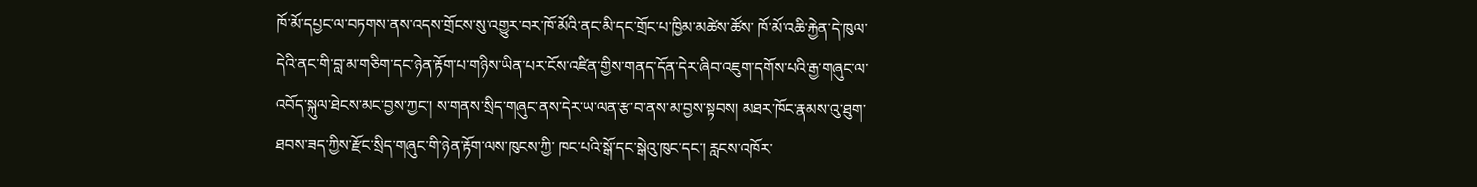ཁོ་མོ་དཔྱང་ལ་བཏགས་ནས་འདས་གྲོངས་སུ་འགྱུར་བར་ཁོ་མོའི་ནང་མི་དང་གྲོང་པ་ཁྱིམ་མཚེས་ཚོས་ ཁོ་མོ་འཆི་རྐྱེན་དེ་ཁུལ་དེའི་ནང་གི་བླ་མ་གཅིག་དང་ཉེན་རྟོག་པ་གཉིས་ཡིན་པར་ངོས་འཛིན་གྱིས་གནད་དོན་དེར་ཞིབ་འཇུག་དགོས་པའི་རྒྱ་གཞུང་ལ་འབོད་སྐུལ་ཐེངས་མང་བྱས་ཀྱང་། ས་གནས་སྲིད་གཞུང་ནས་དེར་ཡ་ལན་རྩ་བ་ནས་མ་བྱས་སྟབས། མཐར་ཁོང་རྣམས་འུ་ཐུག་ཐབས་ཟད་ཀྱིས་རྫོང་སྲིད་གཞུང་གི་ཉེན་རྟོག་ལས་ཁུངས་ཀྱི་ ཁང་པའི་སྒོ་དང་སྒེའུ་ཁུང་དང་། རླངས་འཁོར་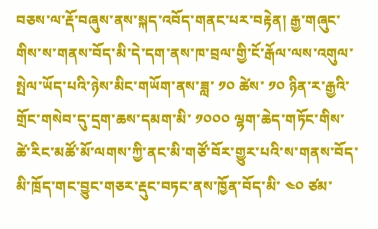བཅས་ལ་རྡོ་བཞུས་ནས་སྐད་འབོད་གནང་པར་བརྟེན། རྒྱ་གཞུང་གིས་ས་གནས་བོད་མི་དེ་དག་ནས་ཁ་བྲལ་གྱི་ངོ་རྒོལ་ལས་འགུལ་སྤེལ་ཡོད་པའི་ཉེས་མིང་གཡོག་ནས་ཟླ་ ༡༠ ཚེས་ ༡༠ ཉིན་ར་རྒྱའི་གྲོང་གསེབ་དུ་དྲག་ཆས་དམག་མི་ ༡༠༠༠ ལྷག་ཆེད་གཏོང་གིས་ཚེ་རིང་མཚོ་མོ་ལགས་ཀྱི་ནང་མི་གཙོ་བོར་གྱུར་པའི་ས་གནས་བོད་མི་ཁྲོད་གང་བྱུང་གཅར་རྡུང་བཏང་ནས་ཁྱོན་བོད་མི་ ༤༠ ཙམ་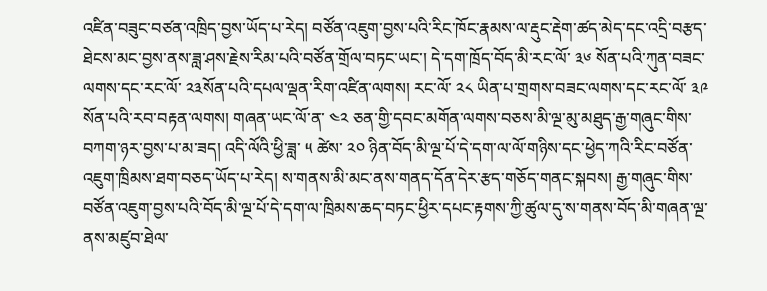འཛིན་བཟུང་བཙན་འཁྲིད་བྱས་ཡོད་པ་རེད། བཙོན་འཇུག་བྱས་པའི་རིང་ཁོང་རྣམས་ལ་རྡུང་རྡེག་ཚད་མེད་དང་འདྲི་བརྩད་ཐེངས་མང་བྱས་ནས་ཟླ་ཤས་རྗེས་རིམ་པའི་བཙོན་གྲོལ་བཏང་ཡང་། དེ་དག་ཁྲོད་བོད་མི་རང་ལོ་ ༣༦ སོན་པའི་ཀུན་བཟང་ལགས་དང་རང་ལོ་ ༢༣སོན་པའི་དཔལ་ལྡན་རིག་འཛིན་ལགས། རང་ལོ་ ༢༨ ཡིན་པ་གྲགས་བཟང་ལགས་དང་རང་ལོ་ ༣༩ སོན་པའི་རབ་བརྟན་ལགས། གཞན་ཡང་ལོ་ན་ ༤༢ ཅན་གྱི་དབང་མགོན་ལགས་བཅས་མི་ལྔ་མུ་མཐུད་རྒྱ་གཞུང་གིས་བཀག་ཉར་བྱས་པ་མ་ཟད། འདི་ལོའི་ཕྱི་ཟླ་ ༥ ཚེས་ ༢༠ ཉིན་བོད་མི་ལྔ་པོ་དེ་དག་ལ་ལོ་གཉིས་དང་ཕྱེད་ཀའི་རིང་བཙོན་འཇུག་ཁྲིམས་ཐག་བཅད་ཡོད་པ་རེད། ས་གནས་མི་མང་ནས་གནད་དོན་དེར་རྩད་གཅོད་གནང་སྐབས། རྒྱ་གཞུང་གིས་བཙོན་འཇུག་བྱས་པའི་བོད་མི་ལྔ་པོ་དེ་དག་ལ་ཁྲིམས་ཆད་བཏང་ཕྱིར་དཔང་རྟགས་ཀྱི་ཚུལ་དུ་ས་གནས་བོད་མི་གཞན་ལྔ་ནས་མཛུབ་ཐེལ་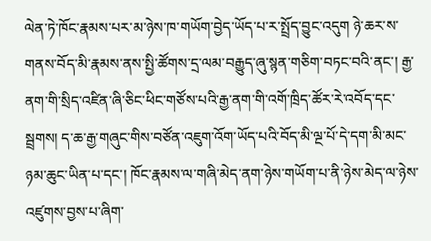ལེན་ཏེ་ཁོང་རྣམས་པར་མ་ཉེས་ཁ་གཡོག་བྱེད་ཡོད་པ་ར་སྤྲོད་བྱུང་འདུག ཉེ་ཆར་ས་གནས་བོད་མི་རྣམས་ནས་སྤྱི་ཚོགས་དྲ་ལམ་བརྒྱུད་ཞུ་སྙན་གཅིག་བཏང་བའི་ནང་། རྒྱ་ནག་གི་སྲིད་འཛིན་ཞི་ཅིང་ཕིང་གཙོས་པའི་རྒྱ་ནག་གི་འགོ་ཁྲིད་ཚོར་རེ་འབོད་དང་སྦྲགས། ད་ཆ་རྒྱ་གཞུང་གིས་བཙོན་འཇུག་འོག་ཡོད་པའི་བོད་མི་ལྔ་པོ་དེ་དག་མི་མང་ཉམ་ཆུང་ཡིན་པ་དང་། ཁོང་རྣམས་ལ་གཞི་མེད་ནག་ཉེས་གཡོག་པ་ནི་ཉེས་མེད་ལ་ཉེས་འཛུགས་བྱས་པ་ཞིག་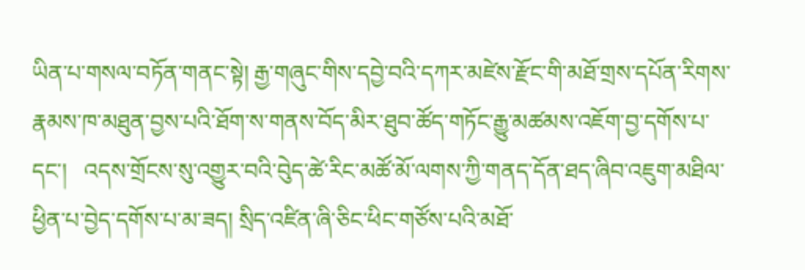ཡིན་པ་གསལ་བཏོན་གནང་སྟེ། རྒྱ་གཞུང་གིས་དབྱེ་བའི་དཀར་མཛེས་རྫོང་གི་མཐོ་གྲས་དཔོན་རིགས་རྣམས་ཁ་མཐུན་བྱས་པའི་ཐོག་ས་གནས་བོད་མིར་ཐུབ་ཚོད་གཏོང་རྒྱུ་མཚམས་འཇོག་བྱ་དགོས་པ་དང་།   འདས་གྲོངས་སུ་འགྱུར་བའི་བེུད་ཚེ་རིང་མཚོ་མོ་ལགས་ཀྱི་གནད་དོན་ཐད་ཞིབ་འཇུག་མཐིལ་ཕྱིན་པ་བྱེད་དགོས་པ་མ་ཟད། སྲིད་འཛིན་ཞི་ཅིང་ཕིང་གཙོས་པའི་མཐོ་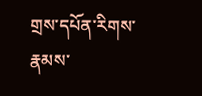གྲས་དཔོན་རིགས་རྣམས་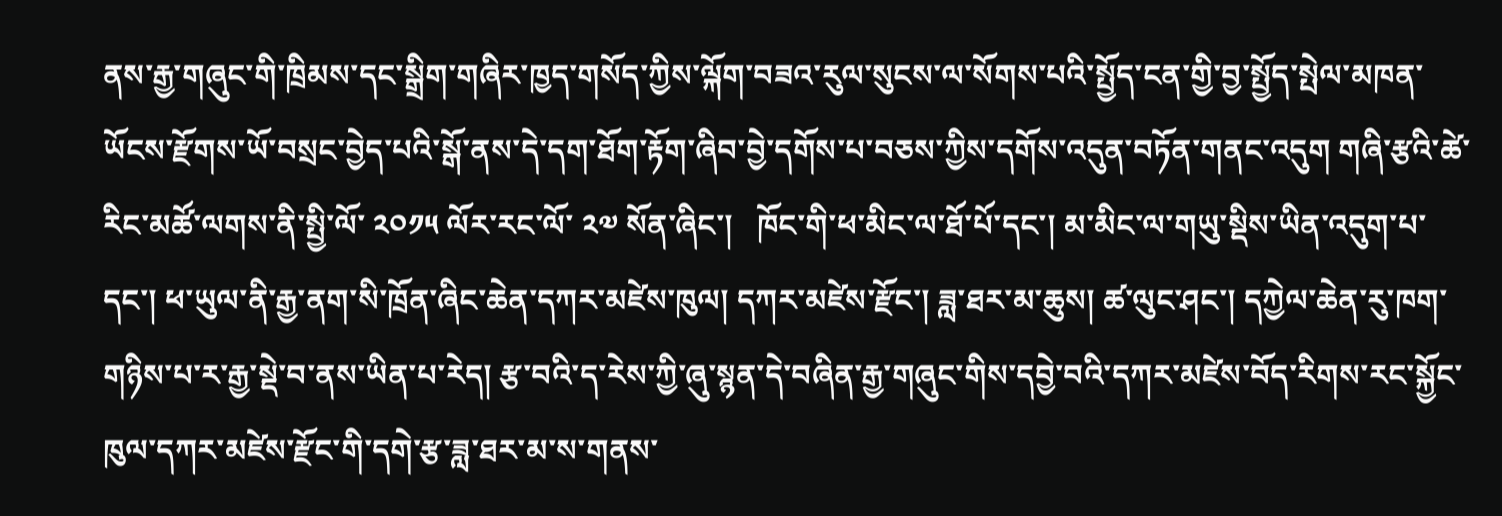ནས་རྒྱ་གཞུང་གི་ཁྲིམས་དང་སྒྲིག་གཞིར་ཁྱད་གསོད་ཀྱིས་ལྐོག་བཟའ་རུལ་སུངས་ལ་སོགས་པའི་སྤྱོད་ངན་གྱི་བྱ་སྤྱོད་སྤེལ་མཁན་ཡོངས་རྫོགས་ཡོ་བསྲང་བྱེད་པའི་སྒོ་ནས་དེ་དག་ཐོག་རྟོག་ཞིབ་བྱེ་དགོས་པ་བཅས་ཀྱིས་དགོས་འདུན་བཏོན་གནང་འདུག གཞི་རྩའི་ཚེ་རིང་མཚོ་ལགས་ནི་སྤྱི་ལོ་ ༢༠༡༥ ལོར་རང་ལོ་ ༢༧ སོན་ཞིང་།   ཁོང་གི་ཕ་མིང་ལ་ཐོ་པོ་དང་། མ་མིང་ལ་གཡུ་སྡིས་ཡིན་འདུག་པ་དང་། ཕ་ཡུལ་ནི་རྒྱ་ནག་སི་ཁྲོན་ཞིང་ཆེན་དཀར་མཛེས་ཁུལ། དཀར་མཛེས་རྫོང་། ཟླ་ཐར་མ་ཆུས། ཚ་ལུང་ཤང་། དཀྱེལ་ཆེན་རུ་ཁག་གཉིས་པ་ར་རྒྱ་སྡེ་བ་ནས་ཡིན་པ་རེད། རྩ་བའི་ད་རེས་ཀྱི་ཞུ་སྙན་དེ་བཞིན་རྒྱ་གཞུང་གིས་དབྱེ་བའི་དཀར་མཛེས་བོད་རིགས་རང་སྐྱོང་ཁུལ་དཀར་མཛེས་རྫོང་གི་དགེ་རྩ་ཟླ་ཐར་མ་ས་གནས་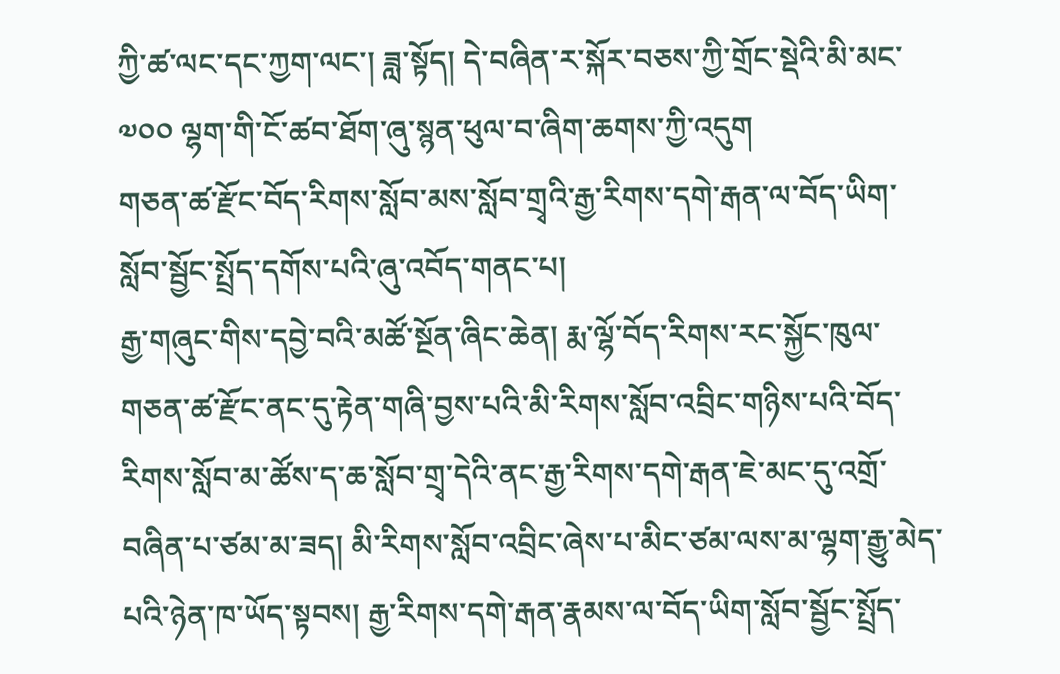ཀྱི་ཚ་ལང་དང་ཀྱག་ལང་། ཟླ་སྟོད། དེ་བཞིན་ར་སྐོར་བཅས་ཀྱི་གྲོང་སྡེའི་མི་མང་ ༧༠༠ ལྷག་གི་ངོ་ཚབ་ཐོག་ཞུ་སྙན་ཕུལ་བ་ཞིག་ཆགས་ཀྱི་འདུག
གཅན་ཚ་རྫོང་བོད་རིགས་སློབ་མས་སློབ་གྲྭའི་རྒྱ་རིགས་དགེ་རྒན་ལ་བོད་ཡིག་སློབ་སྦྱོང་སྤྲོད་དགོས་པའི་ཞུ་འབོད་གནང་པ།
རྒྱ་གཞུང་གིས་དབྱེ་བའི་མཚོ་སྔོན་ཞིང་ཆེན། རྨ་ལྷོ་བོད་རིགས་རང་སྐྱོང་ཁུལ་གཅན་ཚ་རྫོང་ནང་དུ་རྟེན་གཞི་བྱས་པའི་མི་རིགས་སློབ་འབྲིང་གཉིས་པའི་བོད་རིགས་སློབ་མ་ཚོས་ད་ཆ་སློབ་གྲྭ་དེའི་ནང་རྒྱ་རིགས་དགེ་རྒན་ཇེ་མང་དུ་འགྲོ་བཞིན་པ་ཙམ་མ་ཟད། མི་རིགས་སློབ་འབྲིང་ཞེས་པ་མིང་ཙམ་ལས་མ་ལྷག་རྒྱུ་མེད་པའི་ཉེན་ཁ་ཡོད་སྟབས། རྒྱ་རིགས་དགེ་རྒན་རྣམས་ལ་བོད་ཡིག་སློབ་སྦྱོང་སྤྲོད་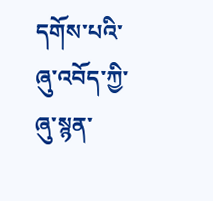དགོས་པའི་ཞུ་འབོད་ཀྱི་ཞུ་སྙན་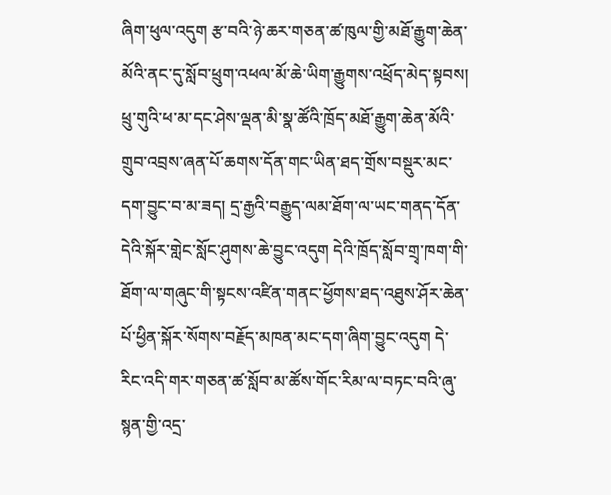ཞིག་ཕུལ་འདུག རྩ་བའི་ཉེ་ཆར་གཅན་ཚ་ཁུལ་གྱི་མཐོ་རྒྱུག་ཆེན་མོའི་ནང་དུ་སློབ་ཕྲུག་འཕལ་མོ་ཆེ་ཡིག་རྒྱུགས་འཕྲོད་མེད་སྟབས། ཕྲུ་གུའི་ཕ་མ་དང་ཤེས་ལྡན་མི་སྣ་ཚོའི་ཁྲོད་མཐོ་རྒྱུག་ཆེན་མོའི་གྲུབ་འབྲས་ཞན་པོ་ཆགས་དོན་གང་ཡིན་ཐད་གྲོས་བསྡུར་མང་དག་བྱུང་བ་མ་ཟད། དྲ་རྒྱའི་བརྒྱུད་ལམ་ཐོག་ལ་ཡང་གནད་དོན་དེའི་སྐོར་གླེང་སློང་ཤུགས་ཆེ་བྱུང་འདུག དེའི་ཁྲོད་སློབ་གྲྭ་ཁག་གི་ཐོག་ལ་གཞུང་གི་སྟངས་འཛིན་གནང་ཕྱོགས་ཐད་འཐུས་ཤོར་ཆེན་པོ་ཕྱིན་སྐོར་སོགས་བརྗོད་མཁན་མང་དག་ཞིག་བྱུང་འདུག དེ་རིང་འདི་གར་གཅན་ཚ་སློབ་མ་ཚོས་གོང་རིམ་ལ་བཏང་བའི་ཞུ་སྙན་གྱི་འདྲ་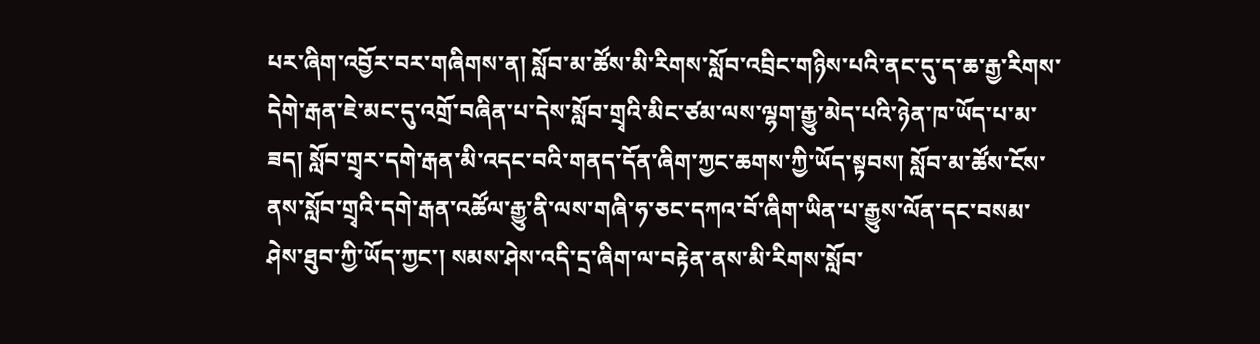པར་ཞིག་འབྱོར་བར་གཞིགས་ན། སློབ་མ་ཚོས་མི་རིགས་སློབ་འབྲིང་གཉིས་པའི་ནང་དུ་ད་ཆ་རྒྱ་རིགས་དེགེ་རྒན་ཇེ་མང་དུ་འགྲོ་བཞིན་པ་དེས་སློབ་གྲྭའི་མིང་ཙམ་ལས་ལྷག་རྒྱུ་མེད་པའི་ཉེན་ཁ་ཡོད་པ་མ་ཟད། སློབ་གྲྭར་དགེ་རྒན་མི་འདང་བའི་གནད་དོན་ཞིག་ཀྱང་ཆགས་ཀྱི་ཡོད་སྟབས། སློབ་མ་ཚོས་ངོས་ནས་སློབ་གྲྭའི་དགེ་རྒན་འཚོལ་རྒྱུ་ནི་ལས་གཞི་ཧ་ཅང་དཀའ་བོ་ཞིག་ཡིན་པ་རྒྱུས་ལོན་དང་བསམ་ཤེས་ཐུབ་ཀྱི་ཡོད་ཀྱང་། སམས་ཤེས་འདི་དྲ་ཞིག་ལ་བརྟེན་ནས་མི་རིགས་སློབ་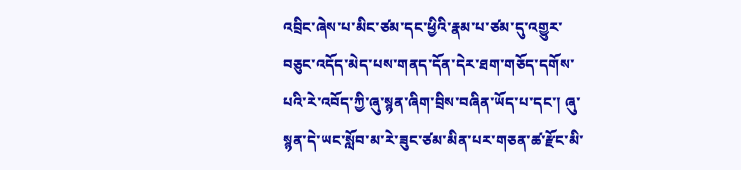འབྲིང་ཞེས་པ་མིང་ཙམ་དང་ཕྱིའི་རྣམ་པ་ཙམ་དུ་འགྱུར་བཅུང་འདོད་མེད་པས་གནད་དོན་དེར་ཐག་གཅོད་དགོས་པའི་རེ་འབོད་ཀྱི་ཞུ་སྙན་ཞིག་བྲིས་བཞིན་ཡོད་པ་དང་། ཞུ་སྙན་དེ་ཡང་སློབ་མ་རེ་ཟུང་ཙམ་མིན་པར་གཅན་ཚ་རྫོང་མི་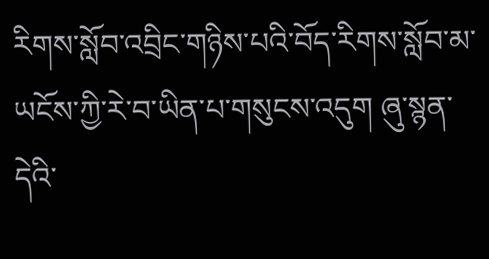རིགས་སློབ་འབྲིང་གཉིས་པའི་བོད་རིགས་སློབ་མ་ཡངོས་ཀྱི་རེ་བ་ཡིན་པ་གསུངས་འདུག ཞུ་སྙན་དེའི་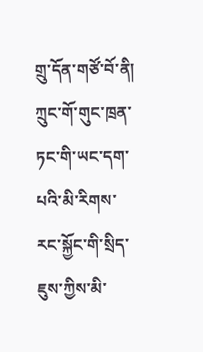གྲུ་དོན་གཙོ་བོ་ནི། ཀྲུང་གོ་གུང་ཁྲན་ཏང་གི་ཡང་དག་པའི་མི་རིགས་རང་སྐྱོང་གི་སྲིད་ཇུས་ཀྱིས་མི་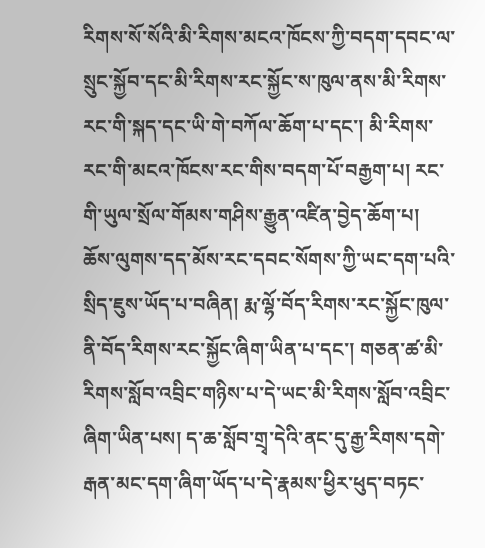རིགས་སོ་སོའི་མི་རིགས་མངའ་ཁོངས་ཀྱི་བདག་དབང་ལ་སྲུང་སྐྱོབ་དང་མི་རིགས་རང་སྐྱོང་ས་ཁུལ་ནས་མི་རིགས་རང་གི་སྐད་དང་ཡི་གེ་བཀོལ་ཆོག་པ་དང་། མི་རིགས་རང་གི་མངའ་ཁོངས་རང་གིས་བདག་པོ་བརྒྱག་པ། རང་གི་ཡུལ་སྲོལ་གོམས་གཤིས་རྒྱུན་འཛིན་བྱེད་ཆོག་པ། ཆོས་ལུགས་དད་མོས་རང་དབང་སོགས་ཀྱི་ཡང་དག་པའི་སྲིད་ཇུས་ཡོད་པ་བཞིན། རྨ་ལྷོ་བོད་རིགས་རང་སྐྱོང་ཁུལ་ནི་བོད་རིགས་རང་སྐྱོང་ཞིག་ཡིན་པ་དང་། གཅན་ཚ་མི་རིགས་སློབ་འབྲིང་གཉིས་པ་དེ་ཡང་མི་རིགས་སློབ་འབྲིང་ཞིག་ཡིན་པས། ད་ཆ་སློབ་གྲྭ་དེའི་ནང་དུ་རྒྱ་རིགས་དགེ་རྒན་མང་དག་ཞིག་ཡོད་པ་དེ་རྣམས་ཕྱིར་ཕུད་བཏང་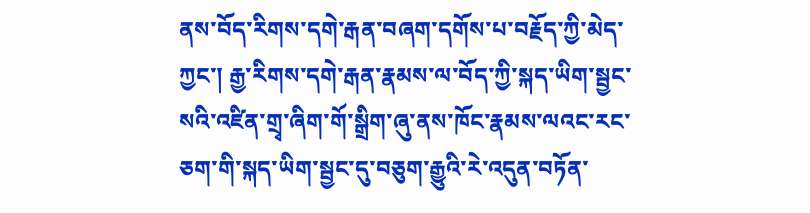ནས་བོད་རིགས་དགེ་རྒན་བཞག་དགོས་པ་བརྗོད་ཀྱི་མེད་ཀྱང་། རྒྱ་རིགས་དགེ་རྒན་རྣམས་ལ་བོད་ཀྱི་སྐད་ཡིག་སྦྱང་སའི་འཛིན་གྲྭ་ཞིག་གོ་སྒྲིག་ཞུ་ནས་ཁོང་རྣམས་ལའང་རང་ཅག་གི་སྐད་ཡིག་སྦྱང་དུ་བཅུག་རྒྱུའི་རེ་འདུན་བཏོན་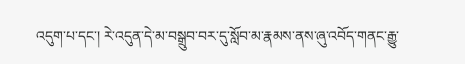འདུག་པ་དང་། རེ་འདུན་དེ་མ་བསྒྲུབ་བར་དུ་སློབ་མ་རྣམས་ནས་ཞུ་འབོད་གནང་རྒྱུ་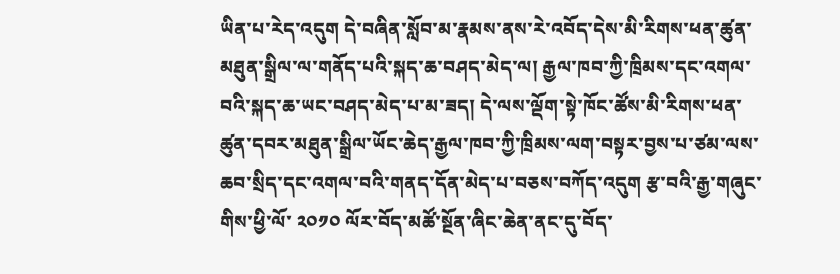ཡིན་པ་རེད་འདུག དེ་བཞིན་སློབ་མ་རྣམས་ནས་རེ་འབོད་དེས་མི་རིགས་ཕན་ཚུན་མཐུན་སྒྲིལ་ལ་གནོད་པའི་སྐད་ཆ་བཤད་མེད་ལ། རྒྱལ་ཁབ་ཀྱི་ཁྲིམས་དང་འགལ་བའི་སྐད་ཆ་ཡང་བཤད་མེད་པ་མ་ཟད། དེ་ལས་ལྡོག་སྟེ་ཁོང་ཚོས་མི་རིགས་ཕན་ཚུན་དབར་མཐུན་སྒྲིལ་ཡོང་ཆེད་རྒྱལ་ཁབ་ཀྱི་ཁྲིམས་ལག་བསྟར་བྱས་པ་ཙམ་ལས་ཆབ་སྲིད་དང་འགལ་བའི་གནད་དོན་མེད་པ་བཅས་བཀོད་འདུག རྩ་བའི་རྒྱ་གཞུང་གིས་ཕྱི་ལོ་ ༢༠༡༠ ལོར་བོད་མཚོ་སྔོན་ཞིང་ཆེན་ནང་དུ་བོད་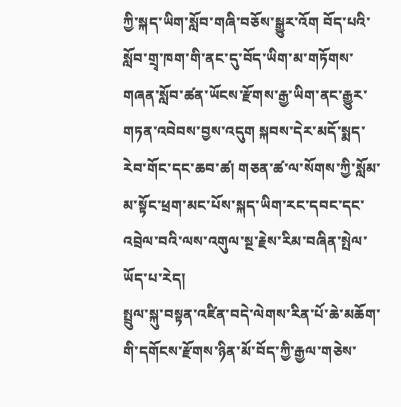ཀྱི་སྐད་ཡིག་སློབ་གཞི་བཅོས་སྒྱུར་འོག བོད་པའི་སློབ་གྲྭ་ཁག་གི་ནང་དུ་བོད་ཡིག་མ་གཏོགས་གཞན་སློབ་ཚན་ཡོངས་རྫོགས་རྒྱ་ཡིག་ནང་རྒྱུར་གཏན་འབེབས་བྱས་འདུག སྐབས་དེར་མདོ་སྨད་རེབ་གོང་དང་ཆབ་ཚ། གཅན་ཚ་ལ་སོགས་ཀྱི་སློམ་མ་སྟོང་ཕྲག་མང་པོས་སྐད་ཡིག་རང་དབང་དང་འབྲེལ་བའི་ལས་འགུལ་སྔ་རྗེས་རིམ་བཞིན་སྤེལ་ཡོད་པ་རེད།
སྤྲུལ་སྐུ་བསྟན་འཛིན་བདེ་ལེགས་རིན་པོ་ཆེ་མཆོག་གི་དགོངས་རྫོགས་ཉིན་མོ་བོད་ཀྱི་རྒྱལ་གཅེས་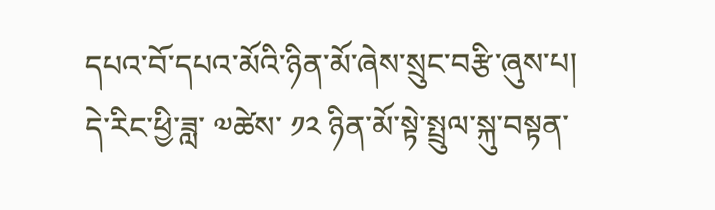དཔའ་བོ་དཔའ་མོའི་ཉིན་མོ་ཞེས་སྲུང་བརྩི་ཞུས་པ།
དེ་རིང་ཕྱི་ཟླ་ ༧ཚེས་ ༡༢ ཉིན་མོ་སྟེ་སྤྲུལ་སྐུ་བསྟན་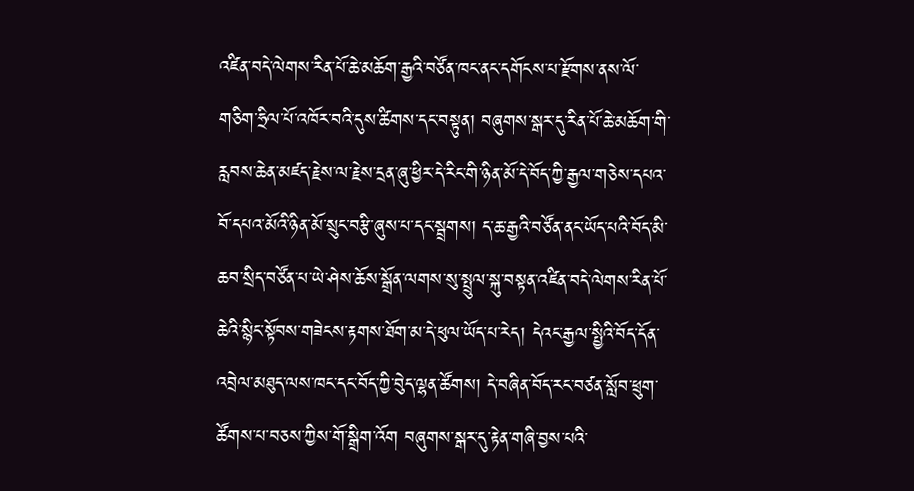འཛིན་བདེ་ལེགས་རིན་པོ་ཆེ་མཆོག་རྒྱའི་བཙོན་ཁང་ནང་དགོངས་པ་རྫོགས་ནས་ལོ་གཅིག་ཧྲིལ་པོ་འཁོར་བའི་དུས་ཚིགས་དང་བསྟུན། བཞུགས་སྒར་དུ་རིན་པོ་ཆེ་མཆོག་གི་རླབས་ཆེན་མཛད་རྗེས་ལ་རྗེས་དྲན་ཞུ་ཕྱིར་དེ་རིང་གི་ཉིན་མོ་དེ་བོད་ཀྱི་རྒྱལ་གཅེས་དཔའ་བོ་དཔའ་མོའི་ཉིན་མོ་སྲུང་བརྩི་ཞུས་པ་དང་སྦྲགས། ད་ཆ་རྒྱའི་བཙོན་ནང་ཡོད་པའི་བོད་མི་ཆབ་སྲིད་བཙོན་པ་ཡེ་ཤེས་ཆོས་སྒྲོན་ལགས་སུ་སྤྲུལ་སྐུ་བསྟན་འཛིན་བདེ་ལེགས་རིན་པོ་ཆེའི་སྙིང་སྟོབས་གཟེངས་རྟགས་ཐོག་མ་དེ་ཕུལ་ཡོད་པ་རེད། དེའང་རྒྱལ་སྤྱིའི་བོད་དོན་འབྲེལ་མཐུད་ལས་ཁང་དང་བོད་ཀྱི་བེུད་ལྷན་ཚོགས། དེ་བཞིན་བོད་རང་བཙན་སློབ་ཕྲུག་ཚོགས་པ་བཅས་ཀྱིས་གོ་སྒྲིག་འོག བཞུགས་སྒར་དུ་རྟེན་གཞི་བྱས་པའི་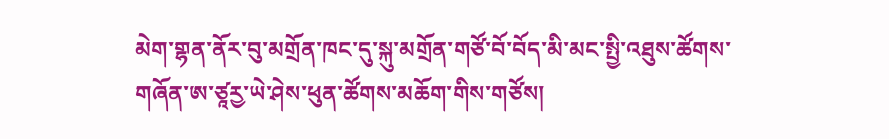མེག་གྷན་ནོར་བུ་མགྲོན་ཁང་དུ་སྐུ་མགྲོན་གཙོ་བོ་བོད་མི་མང་སྤྱི་འཐུས་ཚོགས་གཞོན་ཨ་ཙཱརྱ་ཡེ་ཤེས་ཕུན་ཚོགས་མཆོག་གིས་གཙོས།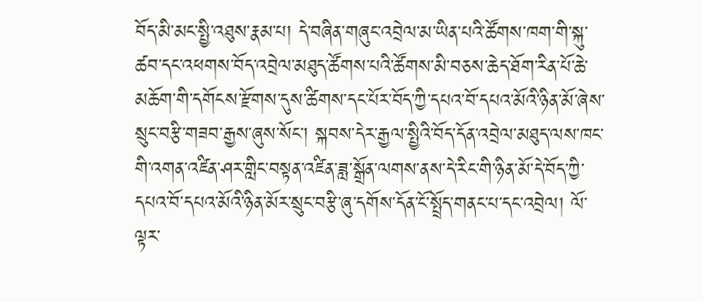བོད་མི་མང་སྤྱི་འཐུས་རྣམ་པ། དེ་བཞིན་གཞུང་འབྲེལ་མ་ཡིན་པའི་ཚོགས་ཁག་གི་སྐུ་ཚབ་དང་འཕགས་བོད་འབྲེལ་མཐུད་ཚོགས་པའི་ཚོགས་མི་བཅས་ཆེད་ཐོག་རིན་པོ་ཆེ་མཆོག་གི་དགོངས་རྫོགས་དུས་ཚིགས་དང་པོར་བོད་ཀྱི་དཔའ་བོ་དཔའ་མོའི་ཉིན་མོ་ཞེས་སྲུང་བརྩི་གཟབ་རྒྱས་ཞུས་སོང་། སྐབས་དེར་རྒྱལ་སྤྱིའི་བོད་དོན་འབྲེལ་མཐུད་ལས་ཁང་གི་འགན་འཛིན་ཤར་གླིང་བསྟན་འཛིན་ཟླ་སྒྲོན་ལགས་ནས་དེ་རིང་གི་ཉིན་མོ་དེ་བོད་ཀྱི་དཔའ་བོ་དཔའ་མོའི་ཉིན་མོར་སྲུང་བརྩི་ཞུ་དགོས་དོན་ངོ་སྤྲོད་གནང་པ་དང་འབྲེལ། ལོ་ལྟར་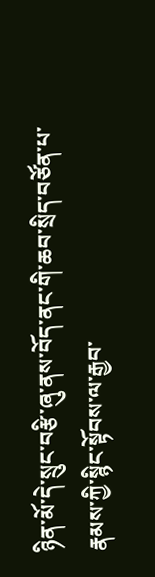ཉིན་མོ་དེ་སྲུང་བརྩི་ཞུ་ནས་བོད་ནང་གི་ཆབ་སྲིད་བཙོན་པ་རྣམས་ཀྱི་སྙིང་སྟོབས་ལ་རྒྱབ་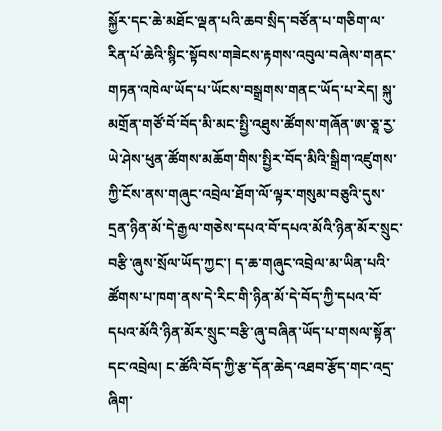སྐྱོར་དང་ཆེ་མཐོང་ལྡན་པའི་ཆབ་སྲིད་བཙོན་པ་གཅིག་ལ་རིན་པོ་ཆེའི་སྙིང་སྟོབས་གཟེངས་རྟགས་འབུལ་བཞེས་གནང་གཏན་འཁེལ་ཡོད་པ་ཡོངས་བསྒྲགས་གནང་ཡོད་པ་རེད། སྐུ་མགྲོན་གཙོ་བོ་བོད་མི་མང་སྤྱི་འཐུས་ཚོགས་གཞོན་ཨ་ཅཱ་རྱ་ཡེ་ཤེས་ཕུན་ཚོགས་མཆོག་གིས་སྤྱིར་བོད་མིའི་སྒྲིག་འཛུགས་ཀྱི་ངོས་ནས་གཞུང་འབྲེལ་ཐོག་ལོ་ལྟར་གསུམ་བཅུའི་དུས་དྲན་ཉིན་མོ་དེ་རྒྱལ་གཅེས་དཔའ་བོ་དཔའ་མོའི་ཉིན་མོར་སྲུང་བརྩི་ཞུས་སྲོལ་ཡོད་ཀྱང་། ད་ཆ་གཞུང་འབྲེལ་མ་ཡིན་པའི་ཚོགས་པ་ཁག་ནས་དེ་རིང་གི་ཉིན་མོ་དེ་བོད་ཀྱི་དཔའ་བོ་དཔའ་མོའི་ཉིན་མོར་སྲུང་བརྩི་ཞུ་བཞིན་ཡོད་པ་གསལ་སྟོན་དང་འབྲེལ། ང་ཚོའི་བོད་ཀྱི་རྩ་དོན་ཆེད་འཐབ་རྩོད་གང་འདྲ་ཞིག་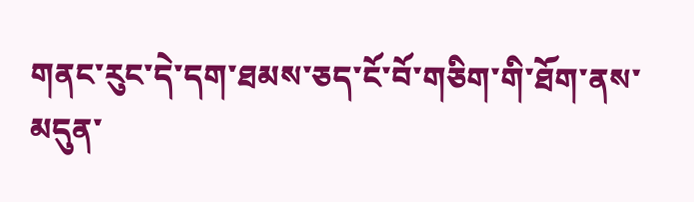གནང་རུང་དེ་དག་ཐམས་ཅད་ངོ་བོ་གཅིག་གི་ཐོག་ནས་མདུན་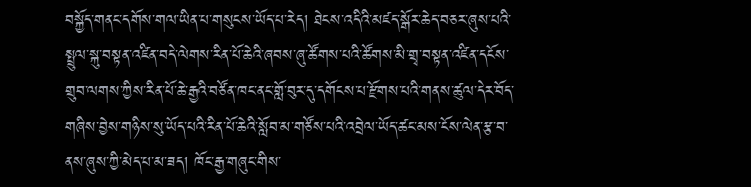བསྐྱོད་གནང་དགོས་གལ་ཡིན་པ་གསུངས་ཡོད་པ་རེད། ཐེངས་འདིའི་མཛད་སྒོར་ཆེད་བཅར་ཞུས་པའི་སྤྲུལ་སྐུ་བསྟན་འཛིན་བདེ་ལེགས་རིན་པོ་ཆེའི་ཞབས་ཞུ་ཚོགས་པའི་ཚོགས་མི་གྲྭ་བསྟན་འཛིན་དངོས་གྲུབ་ལགས་ཀྱིས་རིན་པོ་ཆེ་རྒྱའི་བཙོན་ཁང་ནང་གློ་བུར་དུ་དགོངས་པ་རྫོགས་པའི་གནས་ཚུལ་དེར་བོད་གཞིས་བྱེས་གཉིས་སུ་ཡོད་པའི་རིན་པོ་ཆེའི་སློབ་མ་གཙོས་པའི་འབྲེལ་ཡོད་ཚང་མས་ངོས་ལེན་རྩ་བ་ནས་ཞུས་ཀྱི་མེད་པ་མ་ཟད། ཁོང་རྒྱ་གཞུང་གིས་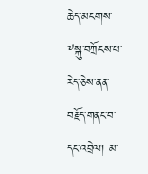ཆེད་མངགས་༸སྐུ་བཀྲོངས་པ་རེད་ཅེས་ནན་བརྗོད་གནང་བ་དང་འབྲེལ། མ་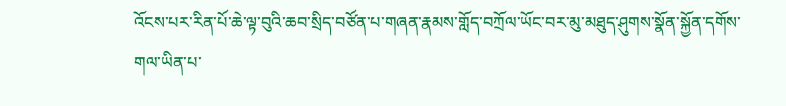འོངས་པར་རིན་པོ་ཆེ་ལྟ་བུའི་ཆབ་སྲིད་བཙོན་པ་གཞན་རྣམས་གློད་བཀྲོལ་ཡོང་བར་མུ་མཐུད་ཤུགས་སྣོན་སྐྱོན་དགོས་གལ་ཡིན་པ་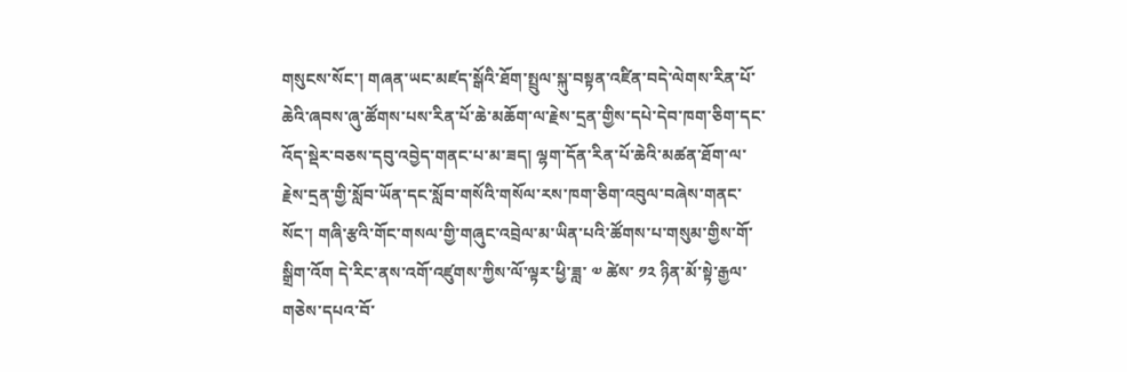གསུངས་སོང་། གཞན་ཡང་མཛད་སྒོའི་ཐོག་སྤྲུལ་སྐུ་བསྟན་འཛིན་བདེ་ལེགས་རིན་པོ་ཆེའི་ཞབས་ཞུ་ཚོགས་པས་རིན་པོ་ཆེ་མཆོག་ལ་རྗེས་དྲན་གྱིས་དཔེ་དེབ་ཁག་ཅིག་དང་འོད་སྡེར་བཅས་དབུ་འབྱེད་གནང་པ་མ་ཟད། ལྷག་དོན་རིན་པོ་ཆེའི་མཚན་ཐོག་ལ་རྗེས་དྲན་གྱི་སློབ་ཡོན་དང་སློབ་གསོའི་གསོལ་རས་ཁག་ཅིག་འབུལ་བཞེས་གནང་སོང་། གཞི་རྩའི་གོང་གསལ་གྱི་གཞུང་འབྲེལ་མ་ཡིན་པའི་ཚོགས་པ་གསུམ་གྱིས་གོ་སྒྲིག་འོག དེ་རིང་ནས་འགོ་འཛུགས་ཀྱིས་ལོ་ལྟར་ཕྱི་ཟླ་ ༧ ཚེས་ ༡༢ ཉིན་མོ་སྟེ་རྒྱལ་གཅེས་དཔའ་བོ་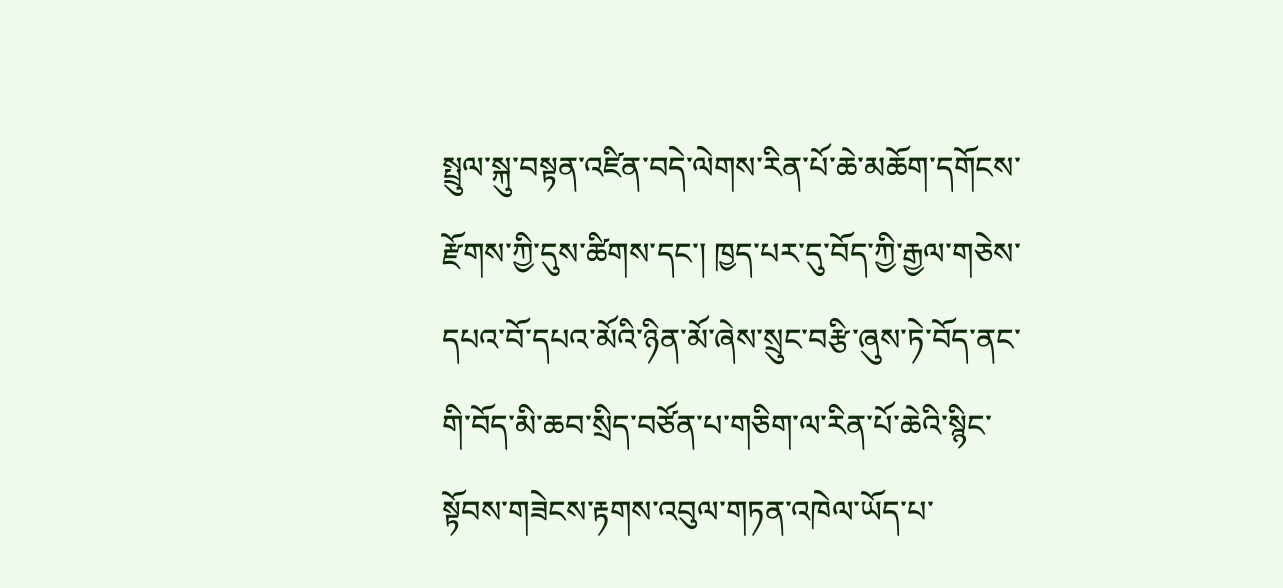སྤྲུལ་སྐུ་བསྟན་འཛིན་བདེ་ལེགས་རིན་པོ་ཆེ་མཆོག་དགོངས་རྫོགས་ཀྱི་དུས་ཚིགས་དང་། ཁྱད་པར་དུ་བོད་ཀྱི་རྒྱལ་གཅེས་དཔའ་བོ་དཔའ་མོའི་ཉིན་མོ་ཞེས་སྲུང་བརྩི་ཞུས་ཏེ་བོད་ནང་གི་བོད་མི་ཆབ་སྲིད་བཙོན་པ་གཅིག་ལ་རིན་པོ་ཆེའི་སྙིང་སྟོབས་གཟེངས་རྟགས་འབུལ་གཏན་འཁེལ་ཡོད་པ་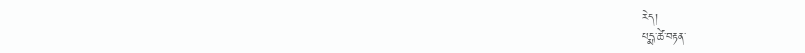རེད།
པདྨ་ཚེ་བརྟན་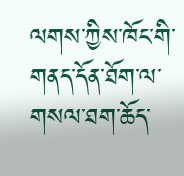ལགས་ཀྱིས་ཁོང་གི་གནད་དོན་ཐོག་ལ་གསལ་ཐག་ཆོད་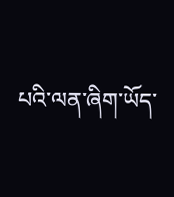པའི་ལན་ཞིག་ཡོད་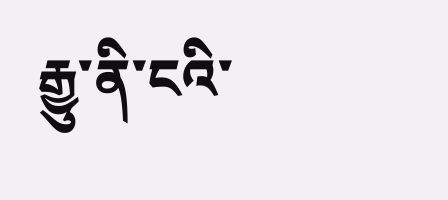རྒྱུ་ནི་ངའི་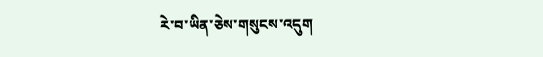རེ་བ་ཡིན་ཅེས་གསུངས་འདུག